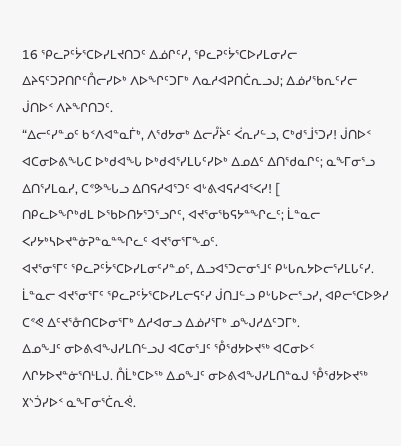16 ᕿᓚᕈᑦᔮᕐᑕᐅᓯᒪᔪᑎᑐᑦ ᐃᓅᒋᑦᓯ, ᕿᓚᕈᑦᔮᕐᑕᐅᓯᒪᓂᓯᓕ ᐃᔨᕋᑦᑐᕈᑎᒋᑦᑍᓕᓯᐅᒃ ᐱᐅᖏᑦᑐᒥᒃ ᐱᓇᓱᐊᕈᑎᑖᕆᓗᒍ; ᐃᓅᓯᖃᕆᑦᓯᓕ ᒎᑎᐅᑉ ᐱᔨᖏᑎᑐᑦ.
“ᐃᓕᑦᓯᓐᓄᑦ ᑲᑉᐱᐊᓐᓇᒦᒃ, ᐱᖁᔭᓂᒃ ᐃᓕᓮᔩᑦ ᐹᕆᓯᓪᓗ, ᑕᒃᑯᕐᒨᕐᑐᓯ! ᒎᑎᐅᑉ ᐊᑕᓂᐅᕕᖓᑕ ᐅᒃᑯᐊᖓ ᐅᒃᑯᐊᕐᓯᒪᒐᑦᓯᐅᒃ ᐃᓄᐃᑦ ᐃᑎᖁᓇᒋᑦ; ᓇᖕᒥᓂᕐᓗ ᐃᑎᕐᓯᒪᓇᓯ, ᑕᕝᕗᖓᓗ ᐃᑎᕋᓱᐊᕐᑐᑦ ᐊᒡᕕᐊᕋᓱᐊᕐᐸᓯ! [
ᑎᑭᓚᐅᖏᒃᑯᒪ ᐅᖃᐅᑎᔭᕐᑐᕐᓗᒋᑦ, ᐊᔪᕐᓂᖃᕋᔭᓐᖏᓚᑦ; ᒫᓐᓇᓕ ᐸᓯᔭᒃᓴᐅᔪᓐᓃᕈᓐᓇᓐᖏᓚᑦ ᐊᔪᕐᓂᕐᒥᖕᓄᑦ.
ᐊᔪᕐᓂᕐᒥᑦ ᕿᓚᕈᑦᔮᕐᑕᐅᓯᒪᓂᑦᓯᓐᓄᑦ, ᐃᓗᐊᕐᑐᓕᓂᕐᒧᑦ ᑭᒡᒐᕆᔭᐅᓕᕐᓯᒪᒐᑦᓯ.
ᒫᓐᓇᓕ ᐊᔪᕐᓂᕐᒥᑦ ᕿᓚᕈᑦᔮᕐᑕᐅᓯᒪᓕᕋᑦᓯ ᒎᑎᒧᓪᓗ ᑭᒡᒐᐅᓕᕐᓗᓯ, ᐊᑭᓕᕐᑕᐅᕗᓯ ᑕᕝᕙ ᐃᑦᔪᕐᓁᑎᑕᐅᓂᕐᒥᒃ ᐃᓱᐊᓂᓗ ᐃᓅᓯᕐᒥᒃ ᓄᖑᓱᐃᑦᑐᒥᒃ.
ᐃᓄᖕᒧᑦ ᓂᐅᕕᐊᖑᓯᒪᑎᓪᓗᒍ ᐊᑕᓂᕐᒧᑦ ᕾᖁᔭᐅᔪᖅ ᐊᑕᓂᐅᑉ ᐱᒋᔭᐅᔪᓐᓃᕐᑎᒻᒪᒍ. ᑍᒫᒃᑕᐅᖅ ᐃᓄᖕᒧᑦ ᓂᐅᕕᐊᖑᓯᒪᑎᓐᓇᒍ ᕾᖁᔭᐅᔪᖅ ᙭ᔅᑑᓯᐅᑉ ᓇᖕᒥᓂᕐᑖᕆᕚ.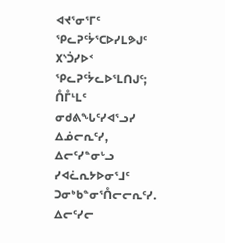ᐊᔪᕐᓂᕐᒥᑦ ᕿᓚᕈᑦᔮᕐᑕᐅᓯᒪᕗᒍᑦ ᙭ᔅᑑᓯᐅᑉ ᕿᓚᕈᑦᔮᓚᐅᕐᒪᑎᒍᑦ; ᑍᒤᒻᒪᑦ ᓂᑯᕕᖓᑦᓯᐊᕐᓗᓯ ᐃᓅᓕᕆᑦᓯ, ᐃᓕᑦᓯᓐᓂᒡᓗ ᓯᐊᓛᕆᔭᐅᓂᕐᒧᑦ ᑐᓂᒃᑲᓐᓂᕐᑍᓕᓕᕆᑦᓯ.
ᐃᓕᑦᓯᓕ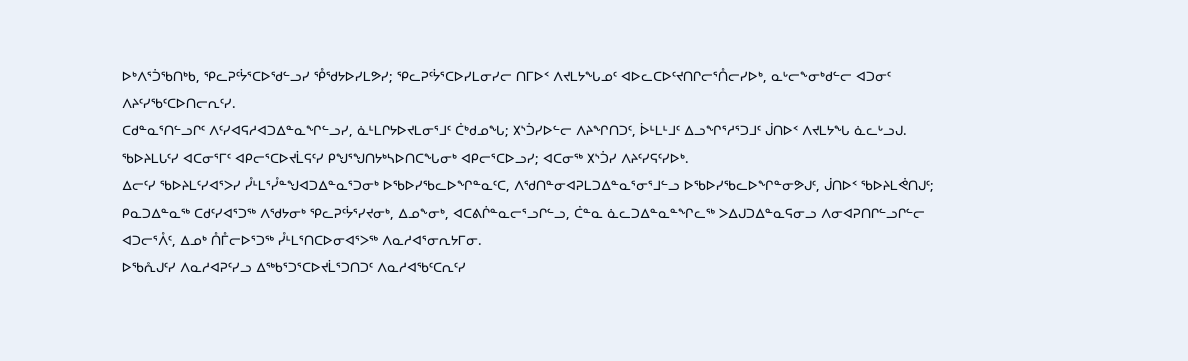ᐅᒃᐱᕐᑑᖃᑎᒃᑲ, ᕿᓚᕈᑦᔮᕐᑕᐅᖁᓪᓗᓯ ᕾᖁᔭᐅᓯᒪᕗᓯ; ᕿᓚᕈᑦᔮᕐᑕᐅᓯᒪᓂᓯᓕ ᑎᒥᐅᑉ ᐱᔪᒪᔭᖓᓄᑦ ᐊᐅᓚᑕᐅᑦᔪᑎᒋᓕᕐᑍᓕᓯᐅᒃ, ᓇᒡᓕᖕᓂᒃᑯᓪᓕ ᐊᑐᓂᑦ ᐱᔨᑦᓯᖃᑦᑕᐅᑎᓕᕆᑦᓯ.
ᑕᑯᓐᓇᕐᑎᓪᓗᒋᑦ ᐱᑦᓯᐊᕋᓱᐊᑐᐃᓐᓇᖏᓪᓗᓯ, ᓈᒻᒪᒋᔭᐅᔪᒪᓂᕐᒧᑦ ᑖᒃᑯᓄᖓ; ᙭ᔅᑑᓯᐅᓪᓕ ᐱᔨᖏᑎᑐᑦ, ᐆᒻᒪᒻᒧᑦ ᐃᓗᖏᕐᓱᕐᑐᒧᑦ ᒎᑎᐅᑉ ᐱᔪᒪᔭᖓ ᓈᓚᒡᓗᒍ.
ᖃᐅᔨᒪᒐᑦᓯ ᐊᑕᓂᕐᒥᑦ ᐊᑭᓕᕐᑕᐅᔪᒫᕋᑦᓯ ᑭᖑᕐᖑᑎᔭᒃᓴᐅᑎᑕᖓᓂᒃ ᐊᑭᓕᕐᑕᐅᓗᓯ; ᐊᑕᓂᖅ ᙭ᔅᑑᓯ ᐱᔨᑦᓯᕋᑦᓯᐅᒃ.
ᐃᓕᑦᓯ ᖃᐅᔨᒪᑦᓯᐊᕐᐳᓯ ᓮᒻᒪᕐᓮᓐᖑᐊᑐᐃᓐᓇᕐᑐᓂᒃ ᐅᖃᐅᓯᖃᓚᐅᖏᓐᓇᑦᑕ, ᐱᖁᑎᓐᓂᐊᕈᒪᑐᐃᓐᓇᕐᓂᕐᒧᓪᓗ ᐅᖃᐅᓯᖃᓚᐅᖏᓐᓂᕗᒍᑦ, ᒎᑎᐅᑉ ᖃᐅᔨᒪᕚᑎᒍᑦ;
ᑭᓇᑐᐃᓐᓇᖅ ᑕᑯᑦᓯᐊᕐᑐᖅ ᐱᖁᔭᓂᒃ ᕿᓚᕈᑦᔮᕐᓯᔪᓂᒃ, ᐃᓄᖕᓂᒃ, ᐊᑕᕕᒌᓐᓇᓕᕐᓗᒋᓪᓗ, ᑖᓐᓇ ᓈᓚᑐᐃᓐᓇᓐᖏᓚᖅ ᐳᐃᒍᑐᐃᓐᓇᕋᓂᓗ ᐱᓂᐊᕈᑎᒋᓪᓗᒋᓪᓕ ᐊᑐᓕᕐᐰᑦ, ᐃᓄᒃ ᑍᒤᓕᐅᕐᑐᖅ ᓮᒻᒪᕐᑎᑕᐅᓂᐊᕐᐳᖅ ᐱᓇᓱᐊᕐᓂᕆᔭᒥᓂ.
ᐅᖃᕅᒍᑦᓯ ᐱᓇᓱᐊᕈᑦᓯᓗ ᐃᖅᑲᕐᑐᕐᑕᐅᔪᒫᕐᑐᑎᑐᑦ ᐱᓇᓱᐊᖃᑦᑕᕆᑦᓯ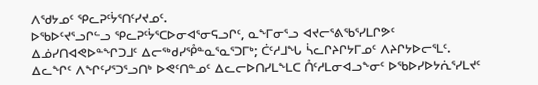ᐱᖁᔭᓄᑦ ᕿᓚᕈᑦᔮᕐᑎᑦᓯᔪᓄᑦ.
ᐅᖃᐅᑦᔪᕐᓗᒋᓪᓗ ᕿᓚᕈᑦᔮᕐᑕᐅᓂᐊᕐᓂᕋᓗᒋᑦ, ᓇᖕᒥᓂᕐᓗ ᐊᔪᓕᕐᕕᖃᕐᓯᒪᒋᕗᑦ ᐃᓅᓯᑎᐊᕙᐅᓐᖏᑐᒧᑦ ᐃᓕᖅᑯᓯᕾᓐᓇᕐᓇᕐᑐᒥᒃ; ᑖᑦᓱᒧᖓ ᓵᓚᒋᔨᒋᔭᒥᓄᑦ ᐱᔨᒋᔭᐅᓕᕐᒪᑦ.
ᐃᓚᖏᑦ ᐱᖏᑦᓯᕐᑐᕐᓗᑎᒃ ᐅᕙᑦᑎᓐᓄᑦ ᐃᓚᓕᐅᑎᓯᒪᖕᒪᑕ ᑍᑦᓱᒪᓂᐊᓗᖕᓂᑦ ᐅᖃᐅᓯᐅᔭᕇᕐᓯᒪᔪᑦ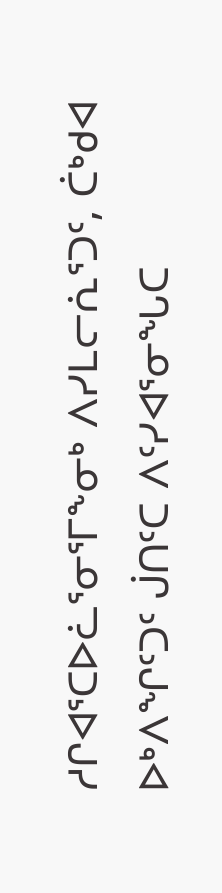ᓱᒋᐊᕐᑕᐅᓛᕐᓂᕐᒥᖕᓂᒃ ᐱᓯᒪᓕᕇᕐᑐᑦ, ᑖᒃᑯᐊ ᐅᒃᐱᖏᑦᑐᑦ ᒎᑎᑦᑕ ᐱᑦᓯᐊᕐᓂᖓᑕ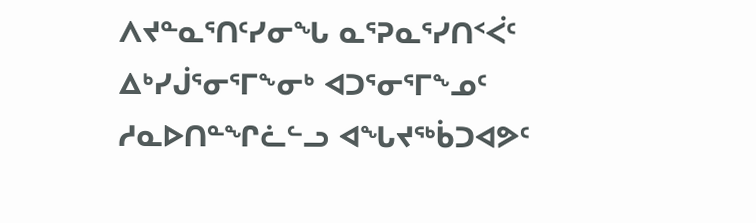ᐱᔪᓐᓇᕐᑎᑦᓯᓂᖓ ᓇᕐᕈᓇᕐᓯᑎᑉᐹᑦ ᐃᒃᓯᒎᕐᓂᕐᒥᖕᓂᒃ ᐊᑐᕐᓂᕐᒥᖕᓄᑦ ᓱᓇᐅᑎᓐᖏᓛᓪᓗ ᐊᖓᔪᖅᑳᑐᐊᕗᑦ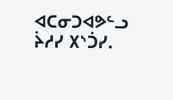ᐊᑕᓂᑐᐊᕗᓪᓗ ᔩᓱᓯ ᙭ᔅᑑᓯ.